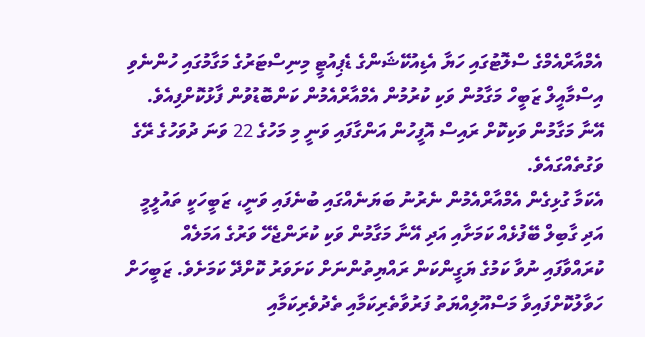އެމްއާރްއެމްގެ ސްލޮޓުގައި ހަޔާ އެޑިއުކޭޝަންގެ ޑެޕިއުޓީ މިނިސްޓަރުގެ މަގާމުގައި ހުންނެވި އިސްމާއީލް ޒަބީހް މަގާމުން ވަކި ކުރުމުން އެމްއާރްއެމުން ކަންބޮޑުވުން ފާޅުކޮށްފިއެވެ.
އޭނާ މަގާމުން ވަކިކޮށް ރައިސް އޮފީހުން އަންގާފައި ވަނީ މި މަހުގެ 22 ވަނަ ދުވަހުގެ ރޭގެ ވަގުތެއްގައެވެ.
އެކަމާ ގުޅިގެން އެމްއާރްއެމުން ނެރުނު ބަޔަނެއްގައި ބުނެފައި ވަނީ، ޒަބީހަކީ ތައުލީމީ އަދި ގާބިލް ބޭފުޅެއް ކަމަށާއި އަދި އޭނާ މަގާމުން ވަކި ކުރަންޖެހޭ ވަރުގެ އަމަލެއް ކުރައްވާފައި ނުވާ ކަމުގެ ޔަގީންކަން ރައްޔިތުންނަށް ކަށަވަރު ކޮށްދޭ ކަމަށެވެ. ޒަބީހަށް ހަވާލުކޮށްފައިވާ މަސްއޫލިއްޔަތު ފަރުވާތެރިކަމާއި ތެދުވެރިކަމާއި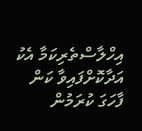އިހްލާސްތެރިކަމާ އެކު އަދާކޮށްފައިވާ ކަން ފާހަގަ ކުރަމުން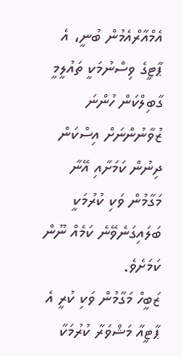އެމްއާރްއެމުން ބުނީ، އެ ޕާޓީގެ ވިސްނުމަކީ ތައުލީމީ ގާބިލްކަން ހުންނަ ޒުވާނުންނަށް އިސްކަން ދިނުން ކަމަށާއި އޭނާ މަގާމުން ވަކި ކުރުމަކީ ބަލައިގަނެވޭނެ ކަމެއް ނޫން ކަމަށެވެ.
ޒަބީހް މަގާމުން ވަކި ކުރީ އެ ޕާޓީއާ މަޝްވަރާ ކުރުމަކާ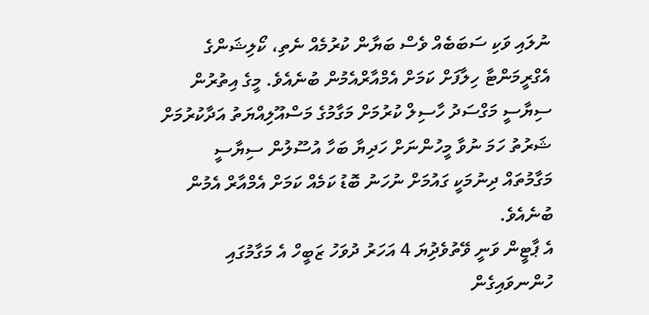ނުލައި ވަކި ސަބަބެއް ވެސް ބަޔާން ކުރުމެއް ނެތި، ކޯލިޝަންގެ އެގްރީމަންޓާ ހިލާފަށް ކަމަށް އެމްއާރްއެމުން ބުނެއެވެ. މީގެ އިތުރުން ސިޔާސީ މަގްސަދު ހާސިލް ކުރުމަށް މަގާމުގެ މަސްއޫލިއްޔަތު އަދާކުރުމަށް ޝަރުތު ހަމަ ނުވާ މީހުންނަށް ހަދިޔާ ބަހާ އުސޫލުން ސިޔާސީ މަގާމުތައް ދިނުމަކީ ގައުމަށް ނުހަނު ބޮޑު ކަމެއް ކަމަށް އެމްއާރް އެމުން ބުނެއެވެ.
އެ ޕާޓީން ވަނީ ވޭތުވެދުިޔަ 4 އަހަރު ދުވަހު ޒަބީހް އެ މަގާމުގައި ހުންނވައިގެން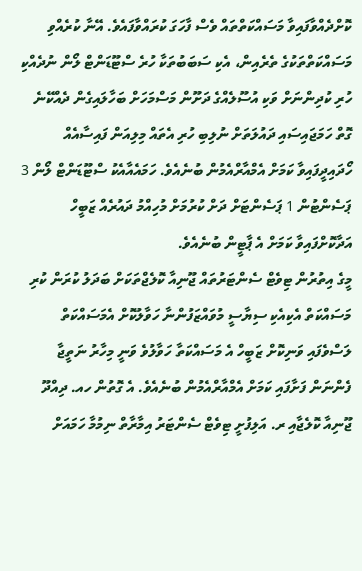ކޮށްދެއްވާފައިވާ މަސައްކަތްތައް ވެސް ފާހަގަ ކުރައްވާފައެވެ. އޭނާ ކުރެއްވި މަސައްކަތްތަކުގެ ތެރެއިން، އެކި ސަބަބުތަކާ ހުރެ ސްޓޫޑަންޓް ލޯން ނުދެއްކި ހުރި ކުދިންނަށް ވަކި އުސޫލެއްގެ ދަށޫން މަސްމަހަށް ބަހާލައިގެން ދެއްކޭނެ ގޮތް ހަމަޖައިސައި ދައުލަތަށް ނުލިބި ހުރި އެތައް މިލިއަން ފައިސާއެއް ހޯދައިދީފައިވާ ކަމަށް އެމްއާރްއެމުން ބުނެއެވެ. ހަމައެއާއެކު ސްޓޫޑަންޓް ލޯން 3 ޕަސެންޓުން 1 ޕަސެންޓަށް ދަށް ކުރުމަށް މުހިއްމު ދައުރެއް ޒަބީހް އަދާކޮށްފައިވާ ކަމަށް އެ ޕާޓީން ބުނެއެވެ.
މީގެ އިތުރުން ޓިވެޓް ސެންޓަރުތައް ޖޫނިއާ ކޮލެޖްތަކަށް ބަދަލު ކުރަން ކުރި މަސައްކަތް އެކިއެކި ސިޔާސީ މުވައްޒަފުންނާ ހަވާލުކޮށް އެމަސައްކަތް ލަސްވެފައި ވަނިކޮށް ޒަބީހް އެ މަސައްކަތާ ހަވާލުވެ ވަނީ މިހާރު ނަތީޖާ ފެންނަން ފަށާފައި ކަމަށް އެމްއާރްއެމުން ބުނެއެވެ. އެ ގޮތުން ހއ. ދިއްދޫ ޖޫނިއާ ކޮލެޖާއި ރ. އަލިފުށީ ޓިވެޓް ސެންޓަރު އިމާރާތް ނިމުމާ ހަމައަށް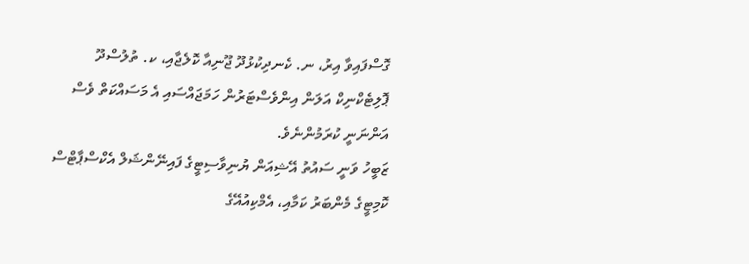ގޮސްފައިވާ އިރު، ނ. ކެނދިކުޅުދޫ ޖޫނިއާ ކޮލެޖާއި، ކ. ތުލުސްދޫ ޕޮލިޓެކްނިކް އަލަން އިންވެސްޓަރުން ހަމަޖައްސައި އެ މަސައްކަތް ވެސް އަންނަނީ ކުރަމުންނެވެ.
ޒަބީހު ވަނީ ސައުތު އޭޝިއަން ޔުނިވާސިޓީގެ ފައިނޭންޝަލް އެކްސްޕާޓްސް ކޮމިޓީގެ މެންބަރު ކަމާއި، އެމްކިއުއޭގެ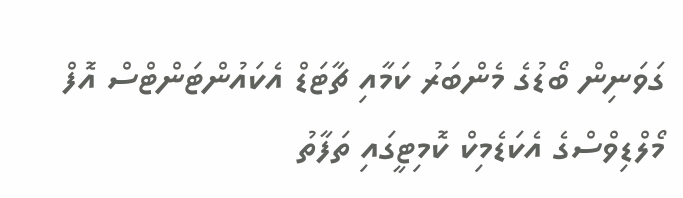ގަވަނިން ބޯޑުގެ މެންބަރު ކަމާއި ޗާޓަޑް އެކައުންޓަންޓްސް އޮފް މޯލްޑިވްސްގެ އެކަޑެމިކް ކޮމިޓީގައި ތަފާތު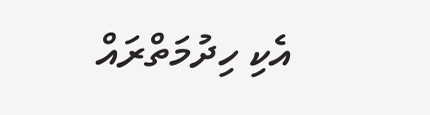އެކި ހިދުމަތްރައް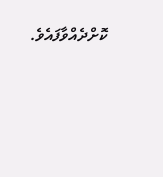ކޮށްދެއްވާފައެވެ.